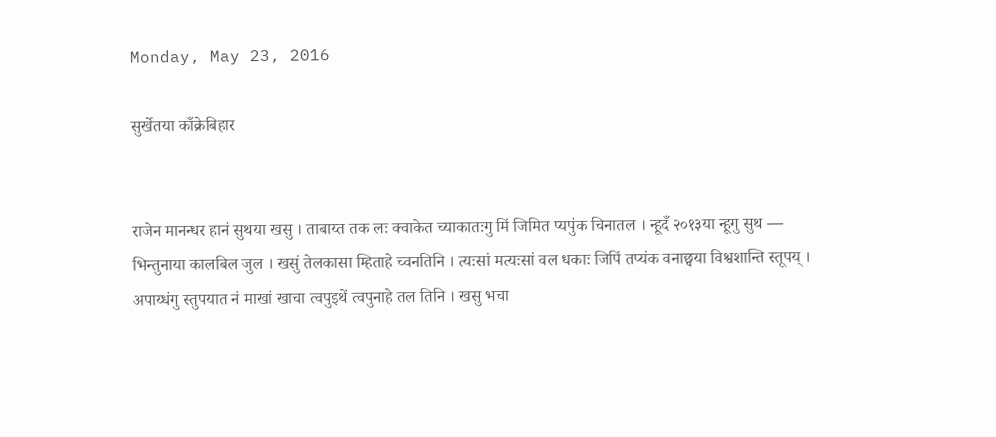Monday, May 23, 2016

सुर्खेतया काँक्रेबिहार


राजेन मानन्धर हानं सुथया खसु । ताबाय्त तक लः क्वाकेत च्याकातःगु मिं जिमित प्यपुंक चिनातल । न्हूदँ २०१३या न्हूगु सुथ — भिन्तुनाया कालबिल जुल । खसुं तेलकासा म्हिताहे च्वनतिनि । त्यःसां मत्यःसां वल धकाः जिपिं तप्यंक वनाछ्वया विश्वशान्ति स्तूपय् । अपाय्धंगु स्तुपयात नं माखां खाचा त्वपुइथें त्वपुनाहे तल तिनि । खसु भचा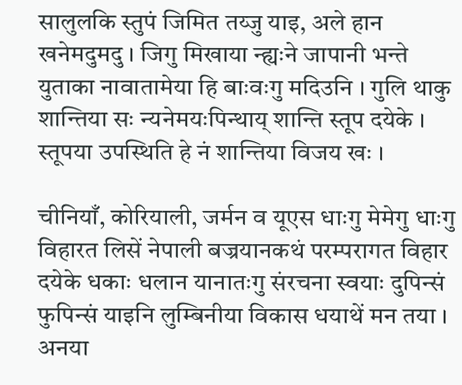सालुलकि स्तुपं जिमित तय्जु याइ, अले हान खनेमदुमदु । जिगु मिखाया न्ह्यःने जापानी भन्ते युताका नावातामेया हि बाःवःगु मदिउनि । गुलि थाकु शान्तिया सः न्यनेमयःपिन्थाय् शान्ति स्तूप दयेके । स्तूपया उपस्थिति हे नं शान्तिया विजय खः ।

चीनियाँ, कोरियाली, जर्मन व यूएस धाःगु मेमेगु धाःगु विहारत लिसें नेपाली बज्रयानकथं परम्परागत विहार दयेके धकाः धलान यानातःगु संरचना स्वयाः दुपिन्सं फुपिन्सं याइनि लुम्बिनीया विकास धयाथें मन तया । अनया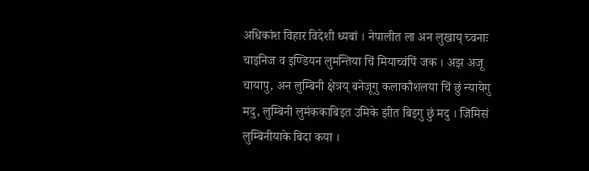अधिकांश विहार विदेशी ध्यबां । नेपालीत ला अन लुखाय् च्वनाः चाइनिज व इण्डियन लुमन्तिया चिं मियाच्वंपिं जक । अझ अजू चायापु, अन लुम्बिनी क्षेत्रय् बनेजूगु कलाकौशलया चिं छुं न्यायेगु मदु, लुम्बिनी लुमंककाबिइत उमिके झीत बिइगु छुं मदु । जिमिसं लुम्बिनीयाके बिदा कया ।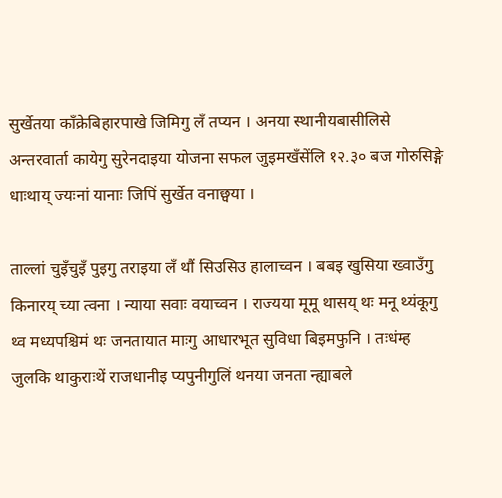सुर्खेतया काँक्रेबिहारपाखे जिमिगु लँ तप्यन । अनया स्थानीयबासीलिसे अन्तरवार्ता कायेगु सुरेनदाइया योजना सफल जुइमखँसेंलि १२.३० बज गोरुसिङ्गे धाःथाय् ज्यःनां यानाः जिपिं सुर्खेत वनाछ्वया ।

ताल्लां चुइँचुइँ पुइगु तराइया लँ थौं सिउसिउ हालाच्वन । बबइ खुसिया ख्वाउँगु किनारय् च्या त्वना । न्याया सवाः वयाच्वन । राज्यया मूमू थासय् थः मनू थ्यंकूगु थ्व मध्यपश्चिमं थः जनतायात माःगु आधारभूत सुविधा बिइमफुनि । तःधंम्ह जुलकि थाकुराःथें राजधानीइ प्यपुनीगुलिं थनया जनता न्ह्याबले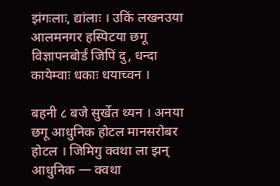झंगःलाः, द्यांलाः । उकिं लखनउया आलमनगर हस्पिटया छगू विज्ञापनबोर्डं जिपिं दु, धन्दा कायेम्वाः धकाः धयाच्वन ।

बहनी ८ बजे सुर्खेत थ्यन । अनया छगू आधुनिक होटल मानसरोबर होटल । जिमिगु क्वथा ला झन् आधुनिक — क्वथा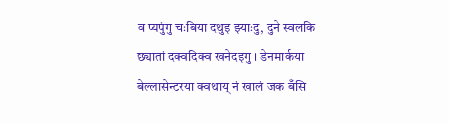व प्यपुंगु चःबिया दथुइ झ्याःदु, दुने स्वलकि छ्यातां दक्वदिक्व खनेदइगु । डेनमार्कया बेल्लासेन्टरया क्वथाय् नं खालं जक बँसि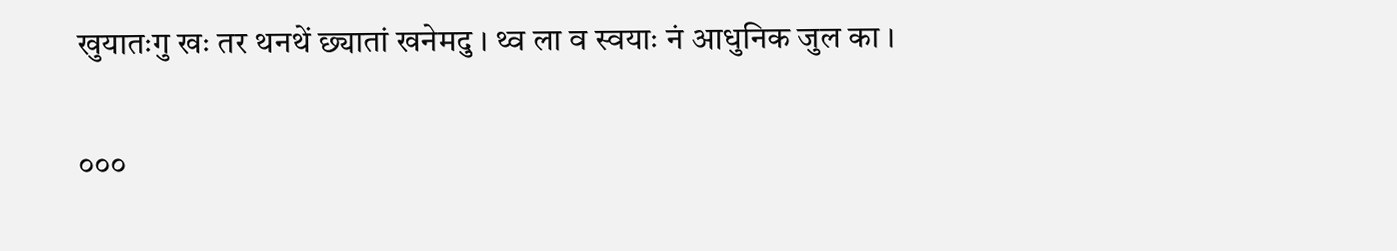खुयातःगु खः तर थनथें छ्यातां खनेमदु । थ्व ला व स्वयाः नं आधुनिक जुल का ।

०००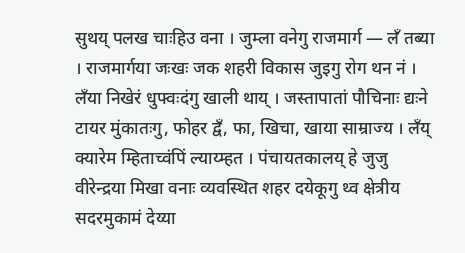सुथय् पलख चाःहिउ वना । जुम्ला वनेगु राजमार्ग — लँ तब्या । राजमार्गया जःखः जक शहरी विकास जुइगु रोग थन नं । लँया निखेरं धुफ्वःदंगु खाली थाय् । जस्तापातां पौचिनाः द्यःने टायर मुंकातःगु, फोहर द्वँ, फा, खिचा, खाया साम्राज्य । लँय् क्यारेम म्हिताच्वंपिं ल्याय्म्हत । पंचायतकालय् हे जुजु वीरेन्द्रया मिखा वनाः व्यवस्थित शहर दयेकूगु थ्व क्षेत्रीय सदरमुकामं देय्या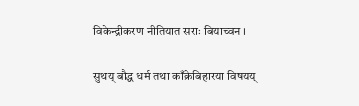विकेन्द्रीकरण नीतियात सराः बियाच्वन ।

सुथय् बौद्ध धर्म तथा काँक्रेबिहारया विषयय्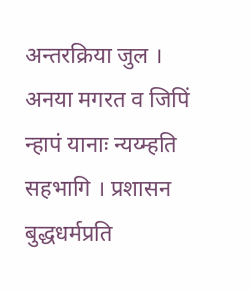अन्तरक्रिया जुल । अनया मगरत व जिपिं न्हापं यानाः न्यय्म्हति सहभागि । प्रशासन बुद्धधर्मप्रति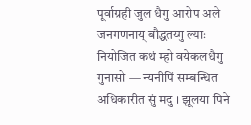पूर्वाग्रही जुल धैगु आरोप अले जनगणनाय् बौद्धतय्गु ल्याः नियोजित कथं म्हो वयेकलधैगु गुनासो — न्यनीपिं सम्बन्धित अधिकारीत सुं मदु । झूलया पिने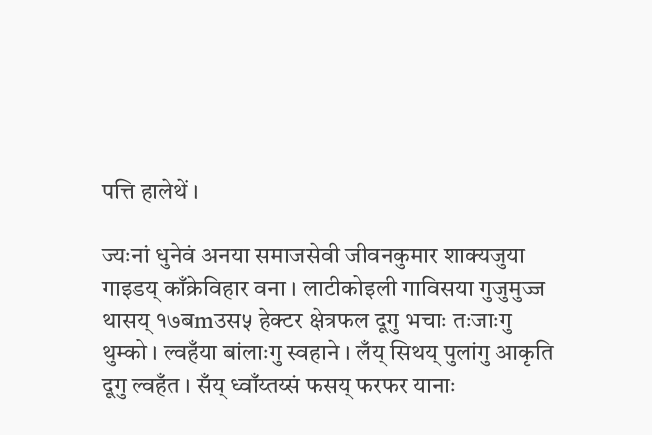पत्ति हालेथें ।

ज्यःनां धुनेवं अनया समाजसेवी जीवनकुमार शाक्यजुया गाइडय् काँक्रेविहार वना । लाटीकोइली गाविसया गुजुमुज्ज थासय् १७बmउस५ हेक्टर क्षेत्रफल दूगु भचाः तःजाःगु थुम्को । ल्वहँया बांलाःगु स्वहाने । लँय् सिथय् पुलांगु आकृति दूगु ल्वहँत । सँय् ध्वाँय्तय्सं फसय् फरफर यानाः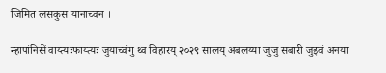जिमित लसकुस यानाच्वन ।

न्हापांनिसें वाय्त्यःफाय्त्यः जुयाच्वंगु थ्व विहारय् २०२९ सालय् अबलय्या जुजु सबारी जुइवं अनया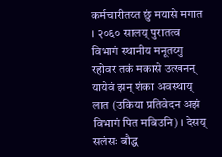कर्मचारीतय्त छुं मयासे मगात । २०६० सालय् पुरातत्व विभागं स्थानीय मनूतय्गु रहोवर तकं मकासे उत्खनन् यायेवं झन् शंका अवस्थाय् लात (उकिया प्रतिवेदन अझं विभागं पित मबिउनि) । देसय् सलंसः बौद्ध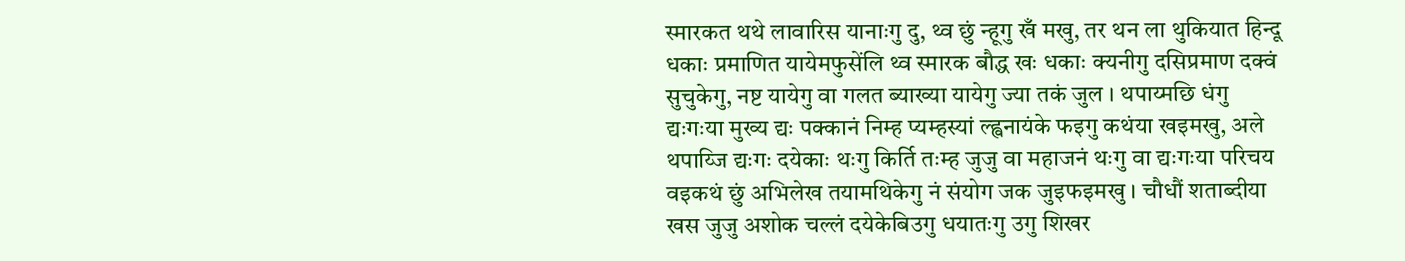स्मारकत थथे लावारिस यानाःगु दु, थ्व छुं न्हूगु खँ मखु, तर थन ला थुकियात हिन्दू धकाः प्रमाणित यायेमफुसेंलि थ्व स्मारक बौद्ध खः धकाः क्यनीगु दसिप्रमाण दक्वं सुचुकेगु, नष्ट यायेगु वा गलत ब्याख्या यायेगु ज्या तकं जुल । थपाय्मछि धंगु द्यःगःया मुख्य द्यः पक्कानं निम्ह प्यम्हस्यां ल्ह्वनायंके फइगु कथंया खइमखु, अले थपाय्जि द्यःगः दयेकाः थःगु किर्ति तःम्ह जुजु वा महाजनं थःगु वा द्यःगःया परिचय वइकथं छुं अभिलेख तयामथिकेगु नं संयोग जक जुइफइमखु । चौधौं शताब्दीया खस जुजु अशोक चल्लं दयेकेबिउगु धयातःगु उगु शिखर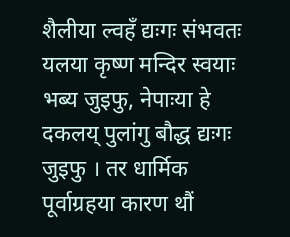शैलीया ल्वहँ द्यःगः संभवतः यलया कृष्ण मन्दिर स्वयाः भब्य जुइफु, नेपाःया हे दकलय् पुलांगु बौद्ध द्यःगः जुइफु । तर धार्मिक पूर्वाग्रहया कारण थौं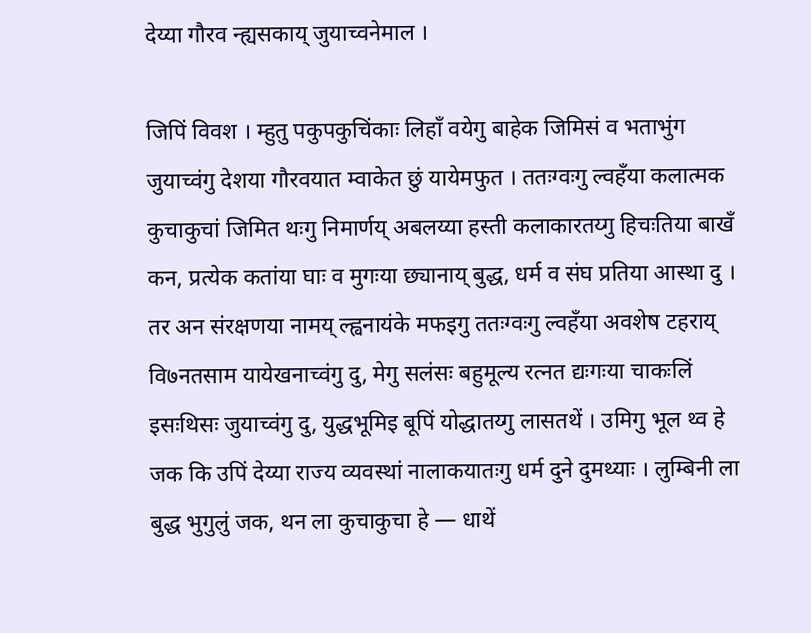देय्या गौरव न्ह्यसकाय् जुयाच्वनेमाल ।

जिपिं विवश । म्हुतु पकुपकुचिंकाः लिहाँ वयेगु बाहेक जिमिसं व भताभुंग जुयाच्वंगु देशया गौरवयात म्वाकेत छुं यायेमफुत । ततःग्वःगु ल्वहँया कलात्मक कुचाकुचां जिमित थःगु निमार्णय् अबलय्या हस्ती कलाकारतय्गु हिचःतिया बाखँ कन, प्रत्येक कतांया घाः व मुगःया छ्यानाय् बुद्ध, धर्म व संघ प्रतिया आस्था दु । तर अन संरक्षणया नामय् ल्ह्वनायंके मफइगु ततःग्वःगु ल्वहँया अवशेष टहराय् वि७नतसाम यायेखनाच्वंगु दु, मेगु सलंसः बहुमूल्य रत्नत द्यःगःया चाकःलिं इसःथिसः जुयाच्वंगु दु, युद्धभूमिइ बूपिं योद्धातय्गु लासतथें । उमिगु भूल थ्व हे जक कि उपिं देय्या राज्य व्यवस्थां नालाकयातःगु धर्म दुने दुमथ्याः । लुम्बिनी ला बुद्ध भुगुलुं जक, थन ला कुचाकुचा हे — धाथें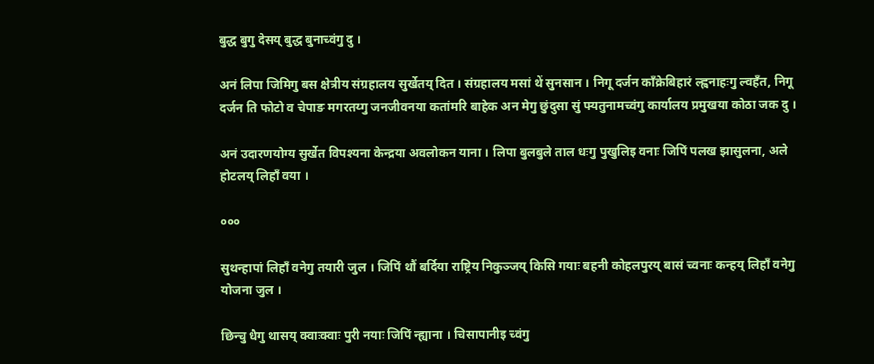बुद्ध बुगु देसय् बुद्ध बुनाच्वंगु दु ।

अनं लिपा जिमिगु बस क्षेत्रीय संग्रहालय सुर्खेतय् दित । संग्रहालय मसां थें सुनसान । निगू दर्जन काँक्रेबिहारं ल्ह्वनाहःगु ल्वहँत, निगू दर्जन ति फोटो व चेपाङ मगरतय्गु जनजीवनया कतांमरि बाहेक अन मेगु छुंदुसा सुं फ्यतुनामच्वंगु कार्यालय प्रमुखया कोठा जक दु ।

अनं उदारणयोग्य सुर्खेत विपश्यना केन्द्रया अवलोकन याना । लिपा बुलबुले ताल धःगु पुखुलिइ वनाः जिपिं पलख झासुलना, अले होटलय् लिहाँ वया ।

०००

सुथन्हापां लिहाँ वनेगु तयारी जुल । जिपिं थौं बर्दिया राष्ट्रिय निकुञ्जय् किसि गयाः बहनी कोहलपुरय् बासं च्वनाः कन्हय् लिहाँ वनेगु योजना जुल ।

छिन्चु धैगु थासय् क्वाःक्वाः पुरी नयाः जिपिं न्ह्याना । चिसापानीइ च्वंगु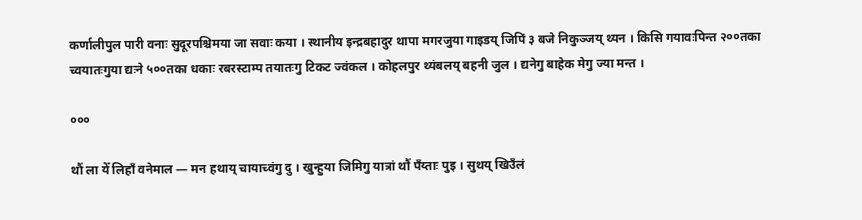कर्णालीपुल पारी वनाः सुदूरपश्चिमया जा सवाः कया । स्थानीय इन्द्रबहादुर थापा मगरजुया गाइडय् जिपिं ३ बजे निकुञ्जय् थ्यन । किसि गयावःपिन्त २००तका च्वयातःगुया द्यःने ५००तका धकाः रबरस्टाम्प तयातःगु टिकट ज्वंकल । कोहलपुर थ्यंबलय् बहनी जुल । द्यनेगु बाहेक मेगु ज्या मन्त ।

०००

थौं ला येँ लिहाँ वनेमाल — मन हथाय् चायाच्वंगु दु । खुन्हुया जिमिगु यात्रां थौं पँय्ताः पुइ । सुथय् खिउँलं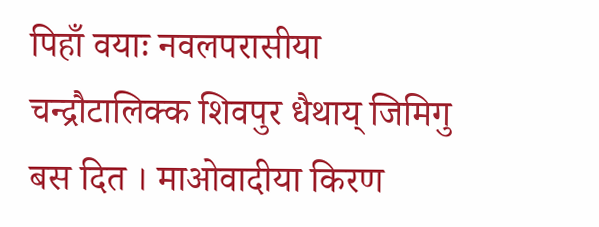पिहाँ वयाः नवलपरासीया चन्द्रौटालिक्क शिवपुर धैथाय् जिमिगु बस दित । माओवादीया किरण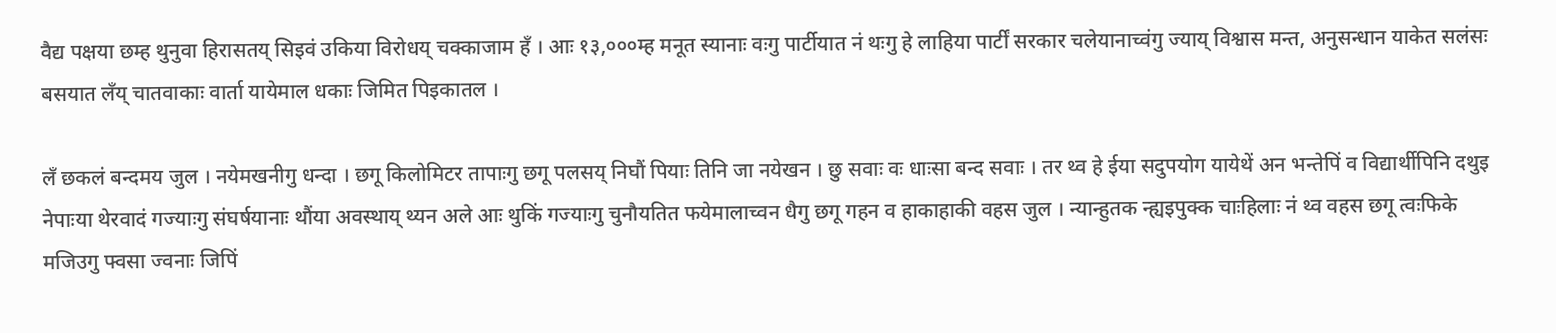वैद्य पक्षया छम्ह थुनुवा हिरासतय् सिइवं उकिया विरोधय् चक्काजाम हँ । आः १३,०००म्ह मनूत स्यानाः वःगु पार्टीयात नं थःगु हे लाहिया पार्टीं सरकार चलेयानाच्वंगु ज्याय् विश्वास मन्त, अनुसन्धान याकेत सलंसः बसयात लँय् चातवाकाः वार्ता यायेमाल धकाः जिमित पिइकातल ।

लँ छकलं बन्दमय जुल । नयेमखनीगु धन्दा । छगू किलोमिटर तापाःगु छगू पलसय् निघौं पियाः तिनि जा नयेखन । छु सवाः वः धाःसा बन्द सवाः । तर थ्व हे ईया सदुपयोग यायेथें अन भन्तेपिं व विद्यार्थीपिनि दथुइ नेपाःया थेरवादं गज्याःगु संघर्षयानाः थौंया अवस्थाय् थ्यन अले आः थुकिं गज्याःगु चुनौयतित फयेमालाच्वन धैगु छगू गहन व हाकाहाकी वहस जुल । न्यान्हुतक न्ह्यइपुक्क चाःहिलाः नं थ्व वहस छगू त्वःफिके मजिउगु फ्वसा ज्वनाः जिपिं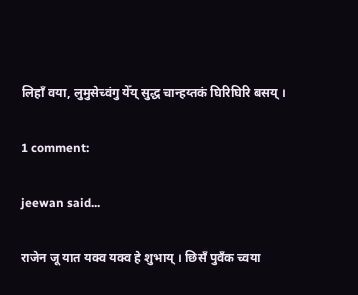लिहाँ वया, लुमुसेच्वंगु येँय् सुद्ध चान्हय्तकं घिरिघिरि बसय् ।

1 comment:

jeewan said...

राजेन जू यात यक्व यक्व हे शुभाय् । छिसँ पुवँक च्वया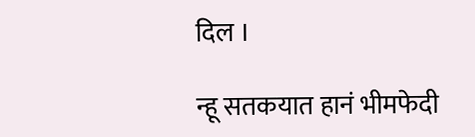दिल ।

न्हू सतकयात हानं भीमफेदी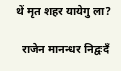थें मृत शहर यायेगु ला?

  राजेन मानन्धर निद्वःदँ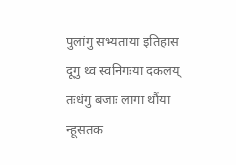पुलांगु सभ्यताया इतिहास दूगु थ्व स्वनिगःया दकलय् तःधंगु बजाः लागा थौंया न्हूसतक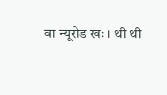वा न्यूरोड खः । थी थी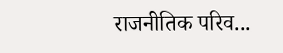राजनीतिक परिव...